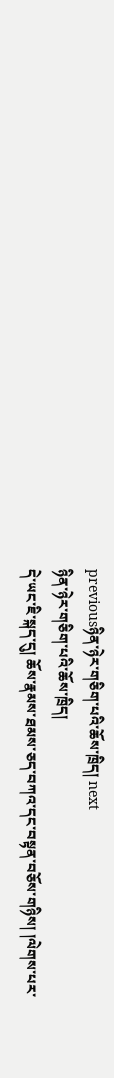previousཉིན་ཉེར་གཅིག་པའི་ཆོས་ཁྲིད། next
ཉིན་ཉེར་གཅིག་པའི་ཆོས་ཁྲིད།
དེ་ཡང་ཇི་སྐད་དུ། ཆོས་རྣམས་ཐམས་ཅད་བཀའ་དང་བསྟན་བཅོས་གཉིས། །ལེགས་པར་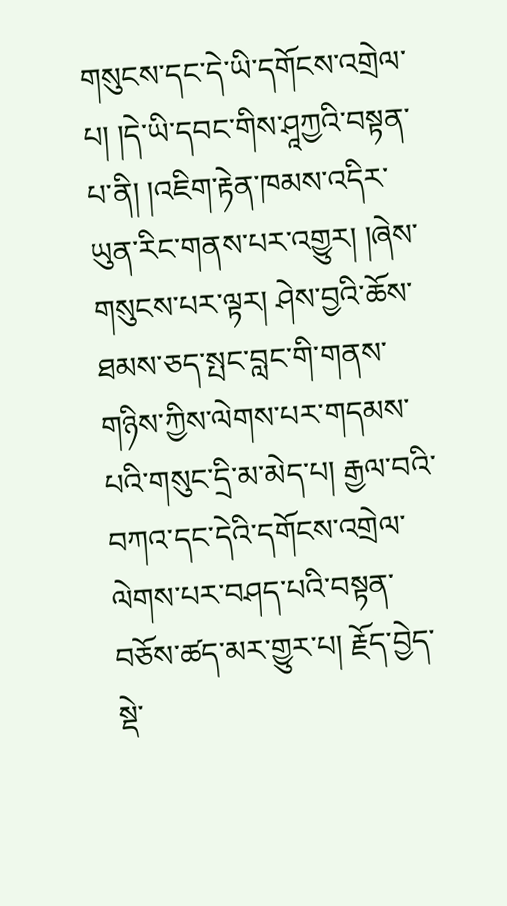གསུངས་དང་དེ་ཡི་དགོངས་འགྲེལ་པ། །དེ་ཡི་དབང་གིས་ཤཱཀྱའི་བསྟན་པ་ནི། །འཇིག་རྟེན་ཁམས་འདིར་ཡུན་རིང་གནས་པར་འགྱུར། །ཞེས་གསུངས་པར་ལྟར། ཤེས་བྱའི་ཆོས་ཐམས་ཅད་སྤང་བླང་གི་གནས་གཉིས་ཀྱིས་ལེགས་པར་གདམས་པའི་གསུང་དྲི་མ་མེད་པ། རྒྱལ་བའི་བཀའ་དང་དེའི་དགོངས་འགྲེལ་ལེགས་པར་བཤད་པའི་བསྟན་བཅོས་ཚད་མར་གྱུར་པ། རྗོད་བྱེད་སྡེ་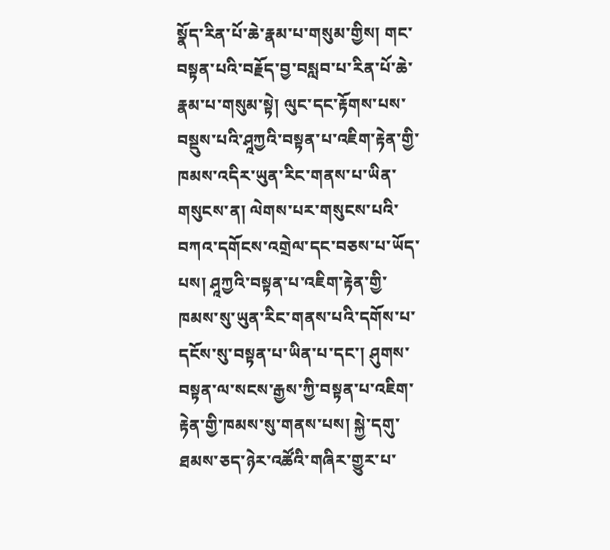སྣོད་རིན་པོ་ཆེ་རྣམ་པ་གསུམ་གྱིས། གང་བསྟན་པའི་བརྗོད་བྱ་བསླབ་པ་རིན་པོ་ཆེ་རྣམ་པ་གསུམ་སྟེ། ལུང་དང་རྟོགས་པས་བསྡུས་པའི་ཤཱཀྱའི་བསྟན་པ་འཇིག་རྟེན་གྱི་ཁམས་འདིར་ཡུན་རིང་གནས་པ་ཡིན་གསུངས་ན། ལེགས་པར་གསུངས་པའི་བཀའ་དགོངས་འགྲེལ་དང་བཅས་པ་ཡོད་པས། ཤཱཀྱའི་བསྟན་པ་འཇིག་རྟེན་གྱི་ཁམས་སུ་ཡུན་རིང་གནས་པའི་དགོས་པ་དངོས་སུ་བསྟན་པ་ཡིན་པ་དང་། ཤུགས་བསྟན་ལ་སངས་རྒྱས་ཀྱི་བསྟན་པ་འཇིག་རྟེན་གྱི་ཁམས་སུ་གནས་པས། སྐྱེ་དགུ་ཐམས་ཅད་ཉེར་འཚོའི་གཞིར་གྱུར་པ་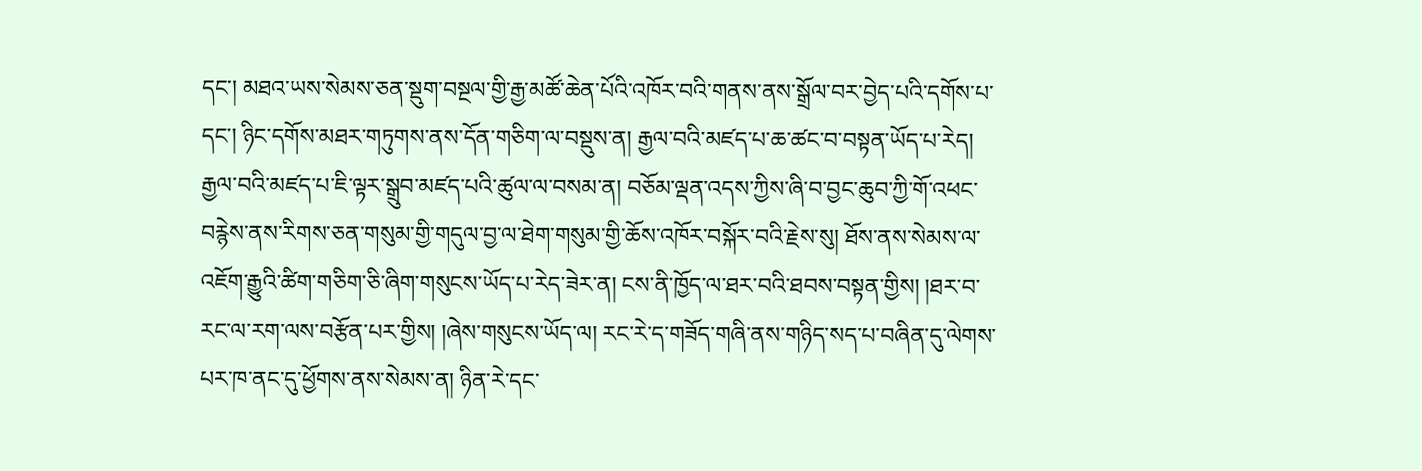དང་། མཐའ་ཡས་སེམས་ཅན་སྡུག་བསྔལ་གྱི་རྒྱ་མཚོ་ཆེན་པོའི་འཁོར་བའི་གནས་ནས་སྒྲོལ་བར་བྱེད་པའི་དགོས་པ་དང་། ཉིང་དགོས་མཐར་གཏུགས་ནས་དོན་གཅིག་ལ་བསྡུས་ན། རྒྱལ་བའི་མཛད་པ་ཆ་ཚང་བ་བསྟན་ཡོད་པ་རེད། རྒྱལ་བའི་མཛད་པ་ཇི་ལྟར་སྒྲུབ་མཛད་པའི་ཚུལ་ལ་བསམ་ན། བཅོམ་ལྡན་འདས་ཀྱིས་ཞི་བ་བྱང་ཆུབ་ཀྱི་གོ་འཕང་བརྙེས་ནས་རིགས་ཅན་གསུམ་གྱི་གདུལ་བྱ་ལ་ཐེག་གསུམ་གྱི་ཆོས་འཁོར་བསྐོར་བའི་རྗེས་སུ། ཐོས་ནས་སེམས་ལ་འཇོག་རྒྱུའི་ཚིག་གཅིག་ཅི་ཞིག་གསུངས་ཡོད་པ་རེད་ཟེར་ན། ངས་ནི་ཁྱོད་ལ་ཐར་བའི་ཐབས་བསྟན་གྱིས། །ཐར་བ་རང་ལ་རག་ལས་བརྩོན་པར་གྱིས། །ཞེས་གསུངས་ཡོད་ལ། རང་རེ་ད་གཟོད་གཞི་ནས་གཉིད་སད་པ་བཞིན་དུ་ལེགས་པར་ཁ་ནང་དུ་ཕྱོགས་ནས་སེམས་ན། ཉིན་རེ་དང་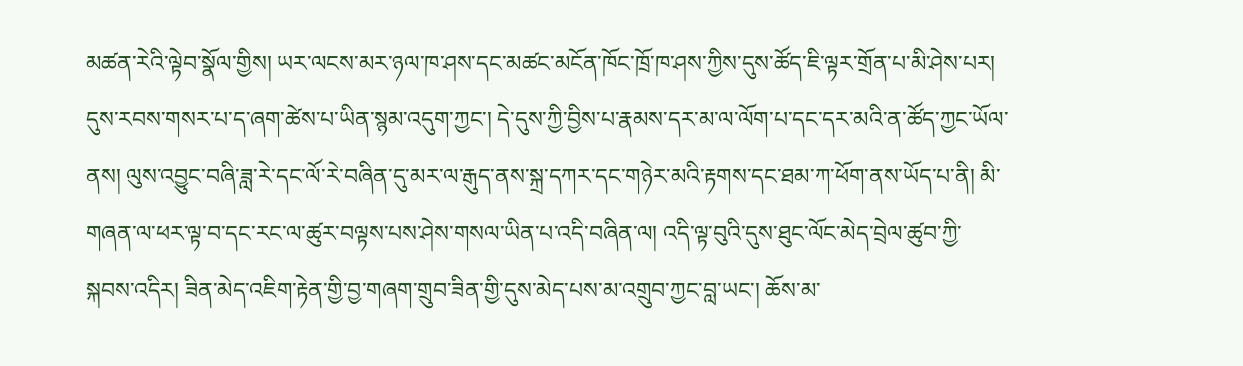མཚན་རེའི་ལྟེབ་སྣོལ་གྱིས། ཡར་ལངས་མར་ཉལ་ཁ་ཤས་དང་མཚང་མངོན་ཁོང་ཁྲོ་ཁ་ཤས་ཀྱིས་དུས་ཚོད་ཇི་ལྟར་གྲོན་པ་མི་ཤེས་པར། དུས་རབས་གསར་པ་ད་ཞག་ཚེས་པ་ཡིན་སྙམ་འདུག་ཀྱང་། དེ་དུས་ཀྱི་བྱིས་པ་རྣམས་དར་མ་ལ་ལོག་པ་དང་དར་མའི་ན་ཚོད་ཀྱང་ཡོལ་ནས། ལུས་འབྱུང་བཞི་ཟླ་རེ་དང་ལོ་རེ་བཞིན་དུ་མར་ལ་རྒུད་ནས་སྐྲ་དཀར་དང་གཉེར་མའི་རྟགས་དང་ཐམ་ཀ་ཕོག་ནས་ཡོད་པ་ནི། མི་གཞན་ལ་ཕར་ལྟ་བ་དང་རང་ལ་ཚུར་བལྟས་པས་ཤེས་གསལ་ཡིན་པ་འདི་བཞིན་ལ། འདི་ལྟ་བུའི་དུས་ཐུང་ལོང་མེད་བྲེལ་ཚུབ་ཀྱི་སྐབས་འདིར། ཟིན་མེད་འཇིག་རྟེན་གྱི་བྱ་གཞག་གྲུབ་ཟིན་གྱི་དུས་མེད་པས་མ་འགྲུབ་ཀྱང་བླ་ཡང་། ཆོས་མ་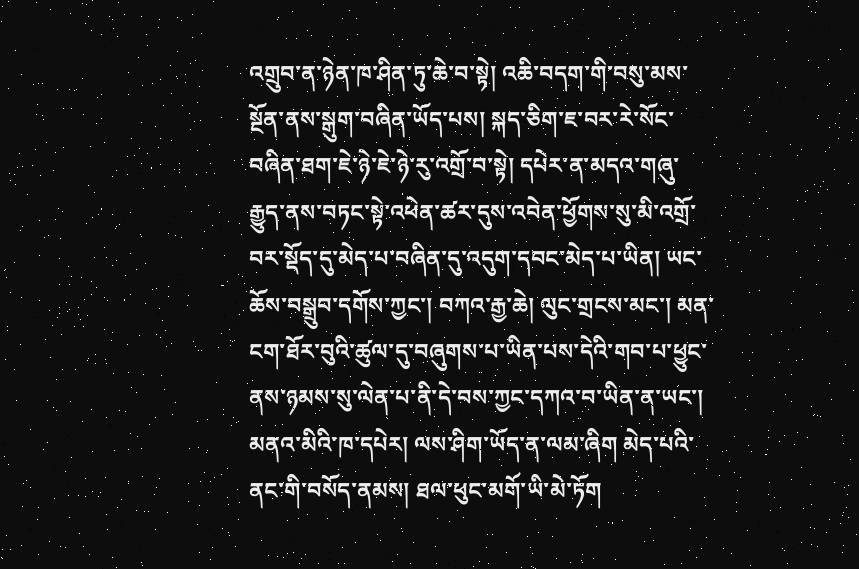འགྲུབ་ན་ཉེན་ཁ་ཤིན་ཏུ་ཆེ་བ་སྟེ། འཆི་བདག་གི་བསུ་མས་སྔོན་ནས་སྒུག་བཞིན་ཡོད་པས། སྐད་ཅིག་ཇ་བར་རེ་སོང་བཞིན་ཐག་ཇེ་ཉེ་ཇེ་ཉེ་རུ་འགྲོ་བ་སྟེ། དཔེར་ན་མདའ་གཞུ་རྒྱུད་ནས་བཏང་སྟེ་འཕེན་ཚར་དུས་འབེན་ཕྱོགས་སུ་མི་འགྲོ་བར་སྡོད་དུ་མེད་པ་བཞིན་དུ་འདུག་དབང་མེད་པ་ཡིན། ཡང་ཆོས་བསྒྲུབ་དགོས་ཀྱང་། བཀའ་རྒྱ་ཆེ། ལུང་གྲངས་མང་། མན་ངག་ཐོར་བུའི་ཚུལ་དུ་བཞུགས་པ་ཡིན་པས་དེའི་གབ་པ་ཕྱུང་ནས་ཉམས་སུ་ལེན་པ་ནི་དེ་བས་ཀྱང་དཀའ་བ་ཡིན་ན་ཡང་། མནའ་མིའི་ཁ་དཔེར། ལས་ཤིག་ཡོད་ན་ལམ་ཞིག མེད་པའི་ནང་གི་བསོད་ནམས། ཐལ་ཕུང་མགོ་ཡི་མེ་ཏོག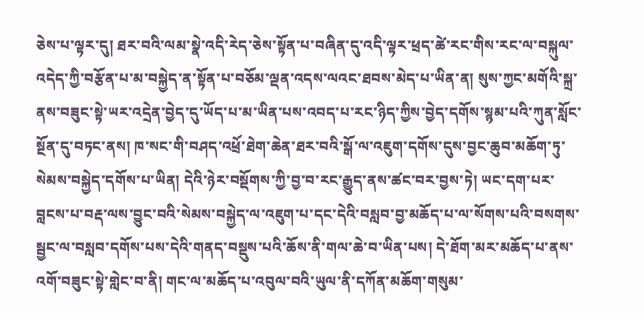ཅེས་པ་ལྟར་དུ། ཐར་བའི་ལམ་སྣེ་འདི་རེད་ཅེས་སྟོན་པ་བཞིན་དུ་འདི་ལྟར་ཕྲད་ཚེ་རང་གིས་རང་ལ་བསྐུལ་འདེད་ཀྱི་བརྩོན་པ་མ་བསྐྱེད་ན་སྟོན་པ་བཅོམ་ལྡན་འདས་ལའང་ཐབས་མེད་པ་ཡིན་ན། སུས་ཀྱང་མགོའི་སྐྲ་ནས་བཟུང་སྟེ་ཡར་འདྲེན་བྱེད་དུ་ཡོད་པ་མ་ཡིན་པས་འབད་པ་རང་ཉིད་ཀྱིས་བྱེད་དགོས་སྙམ་པའི་ཀུན་སློང་སྔོན་དུ་བཏང་ནས། ཁ་སང་གི་བཤད་འཕྲོ་ཐེག་ཆེན་ཐར་བའི་སྒོ་ལ་འཇུག་དགོས་དུས་བྱང་ཆུབ་མཆོག་ཏུ་སེམས་བསྐྱེད་དགོས་པ་ཡིན། དེའི་ཉེར་བསྡོགས་ཀྱི་བྱ་བ་རང་རྒྱུད་ནས་ཚང་བར་བྱས་ཏེ། ཡང་དག་པར་བླངས་པ་བརྡ་ལས་བྱུང་བའི་སེམས་བསྐྱེད་ལ་འཇུག་པ་དང་དེའི་བསླབ་བྱ་མཆོད་པ་ལ་སོགས་པའི་བསགས་སྦྱང་ལ་བསླབ་དགོས་པས་དེའི་གནད་བསྡུས་པའི་ཆོས་ནི་གལ་ཆེ་བ་ཡིན་པས། དེ་ཐོག་མར་མཆོད་པ་ནས་འགོ་བཟུང་སྟེ་གླེང་བ་ནི། གང་ལ་མཆོད་པ་འབུལ་བའི་ཡུལ་ནི་དཀོན་མཆོག་གསུམ་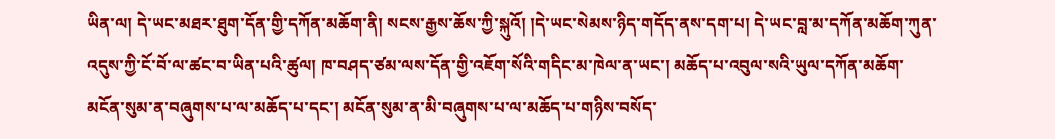ཡིན་ལ། དེ་ཡང་མཐར་ཐུག་དོན་གྱི་དཀོན་མཆོག་ནི། སངས་རྒྱས་ཆོས་ཀྱི་སྐུའོ། །དེ་ཡང་སེམས་ཉིད་གདོད་ནས་དག་པ། དེ་ཡང་བླ་མ་དཀོན་མཆོག་ཀུན་འདུས་ཀྱི་ངོ་བོ་ལ་ཚང་བ་ཡིན་པའི་ཚུལ། ཁ་བཤད་ཙམ་ལས་དོན་གྱི་འཇོག་སོའི་གདིང་མ་ཁེལ་ན་ཡང་། མཆོད་པ་འབུལ་སའི་ཡུལ་དཀོན་མཆོག་མངོན་སུམ་ན་བཞུགས་པ་ལ་མཆོད་པ་དང་། མངོན་སུམ་ན་མི་བཞུགས་པ་ལ་མཆོད་པ་གཉིས་བསོད་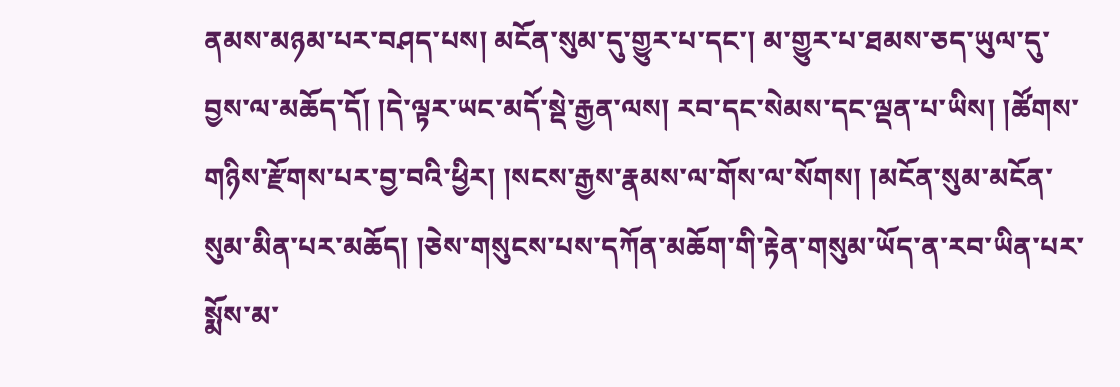ནམས་མཉམ་པར་བཤད་པས། མངོན་སུམ་དུ་གྱུར་པ་དང་། མ་གྱུར་པ་ཐམས་ཅད་ཡུལ་དུ་བྱས་ལ་མཆོད་དོ། །དེ་ལྟར་ཡང་མདོ་སྡེ་རྒྱན་ལས། རབ་དང་སེམས་དང་ལྡན་པ་ཡིས། །ཚོགས་གཉིས་རྫོགས་པར་བྱ་བའི་ཕྱིར། །སངས་རྒྱས་རྣམས་ལ་གོས་ལ་སོགས། །མངོན་སུམ་མངོན་སུམ་མིན་པར་མཆོད། །ཅེས་གསུངས་པས་དཀོན་མཆོག་གི་རྟེན་གསུམ་ཡོད་ན་རབ་ཡིན་པར་སྨོས་མ་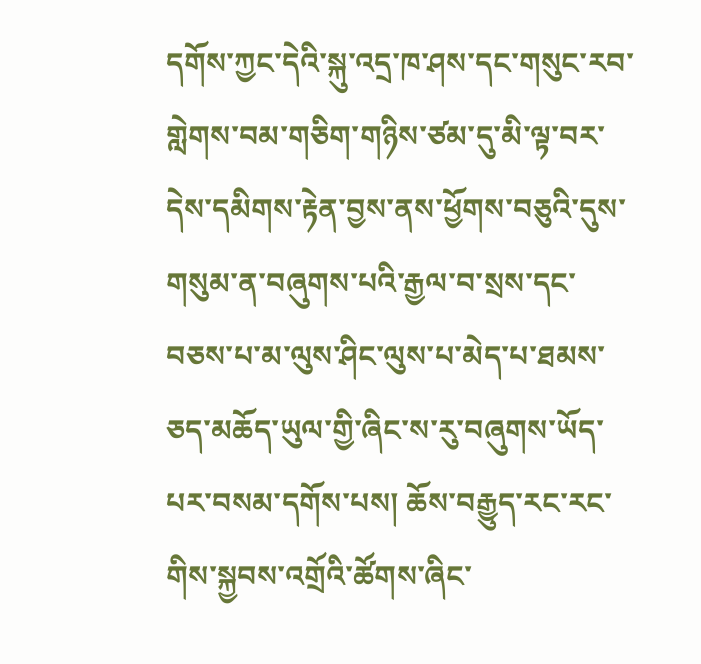དགོས་ཀྱང་དེའི་སྐུ་འདྲ་ཁ་ཤས་དང་གསུང་རབ་གླེགས་བམ་གཅིག་གཉིས་ཙམ་དུ་མི་ལྟ་བར་དེས་དམིགས་རྟེན་བྱས་ནས་ཕྱོགས་བཅུའི་དུས་གསུམ་ན་བཞུགས་པའི་རྒྱལ་བ་སྲས་དང་བཅས་པ་མ་ལུས་ཤིང་ལུས་པ་མེད་པ་ཐམས་ཅད་མཆོད་ཡུལ་གྱི་ཞིང་ས་རུ་བཞུགས་ཡོད་པར་བསམ་དགོས་པས། ཆོས་བརྒྱུད་རང་རང་གིས་སྐྱབས་འགྲོའི་ཚོགས་ཞིང་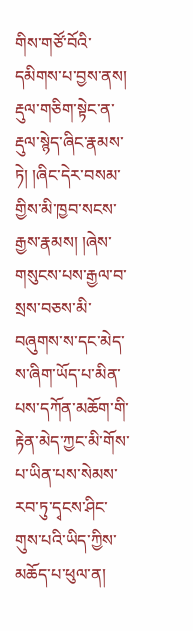གིས་གཙོ་བོའི་དམིགས་པ་བྱས་ནས། རྡུལ་གཅིག་སྟེང་ན་རྡུལ་སྙེད་ཞིང་རྣམས་ཏེ། །ཞིང་དེར་བསམ་གྱིས་མི་ཁྱབ་སངས་རྒྱས་རྣམས། །ཞེས་གསུངས་པས་རྒྱལ་བ་སྲས་བཅས་མི་བཞུགས་ས་དང་མེད་ས་ཞིག་ཡོད་པ་མིན་པས་དཀོན་མཆོག་གི་རྟེན་མེད་ཀྱང་མི་གོས་པ་ཡིན་པས་སེམས་རབ་ཏུ་དྭངས་ཤིང་གུས་པའི་ཡིད་ཀྱིས་མཆོད་པ་ཕུལ་ན།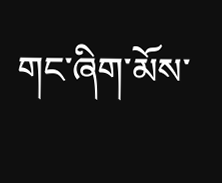གང་ཞིག་མོས་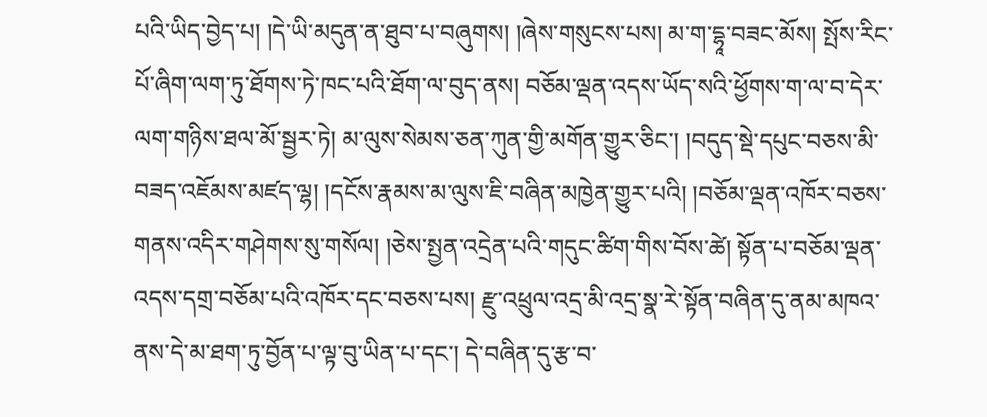པའི་ཡིད་བྱེད་པ། །དེ་ཡི་མདུན་ན་ཐུབ་པ་བཞུགས། །ཞེས་གསུངས་པས། མ་ག་དྷཱ་བཟང་མོས། སྤོས་རིང་པོ་ཞིག་ལག་ཏུ་ཐོགས་ཏེ་ཁང་པའི་ཐོག་ལ་བུད་ནས། བཅོམ་ལྡན་འདས་ཡོད་སའི་ཕྱོགས་ག་ལ་བ་དེར་ལག་གཉིས་ཐལ་མོ་སྦྱར་ཏེ། མ་ལུས་སེམས་ཅན་ཀུན་གྱི་མགོན་གྱུར་ཅིང་། །བདུད་སྡེ་དཔུང་བཅས་མི་བཟད་འཇོམས་མཛད་ལྷ། །དངོས་རྣམས་མ་ལུས་ཇི་བཞིན་མཁྱེན་གྱུར་པའི། །བཅོམ་ལྡན་འཁོར་བཅས་གནས་འདིར་གཤེགས་སུ་གསོལ། །ཅེས་སྤྱན་འདྲེན་པའི་གདུང་ཚིག་གིས་བོས་ཚེ། སྟོན་པ་བཅོམ་ལྡན་འདས་དགྲ་བཅོམ་པའི་འཁོར་དང་བཅས་པས། རྫུ་འཕྲུལ་འདྲ་མི་འདྲ་སྣ་རེ་སྟོན་བཞིན་དུ་ནམ་མཁའ་ནས་དེ་མ་ཐག་ཏུ་བྱོན་པ་ལྟ་བུ་ཡིན་པ་དང་། དེ་བཞིན་དུ་རྩ་བ་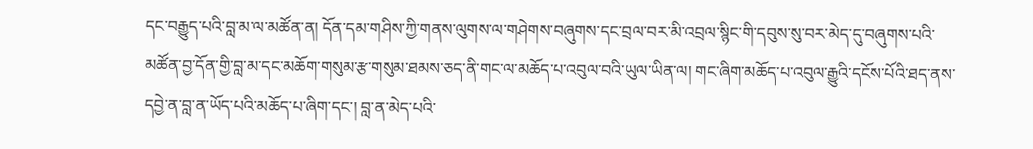དང་བརྒྱུད་པའི་བླ་མ་ལ་མཚོན་ན། དོན་དམ་གཤིས་ཀྱི་གནས་ལུགས་ལ་གཤེགས་བཞུགས་དང་བྲལ་བར་མི་འབྲལ་སྙིང་གི་དབུས་སུ་བར་མེད་དུ་བཞུགས་པའི་མཚོན་བྱ་དོན་གྱི་བླ་མ་དང་མཆོག་གསུམ་རྩ་གསུམ་ཐམས་ཅད་ནི་གང་ལ་མཆོད་པ་འབུལ་བའི་ཡུལ་ཡིན་ལ། གང་ཞིག་མཆོད་པ་འབུལ་རྒྱུའི་དངོས་པོའི་ཐད་ནས་དབྱེ་ན་བླ་ན་ཡོད་པའི་མཆོད་པ་ཞིག་དང་། བླ་ན་མེད་པའི་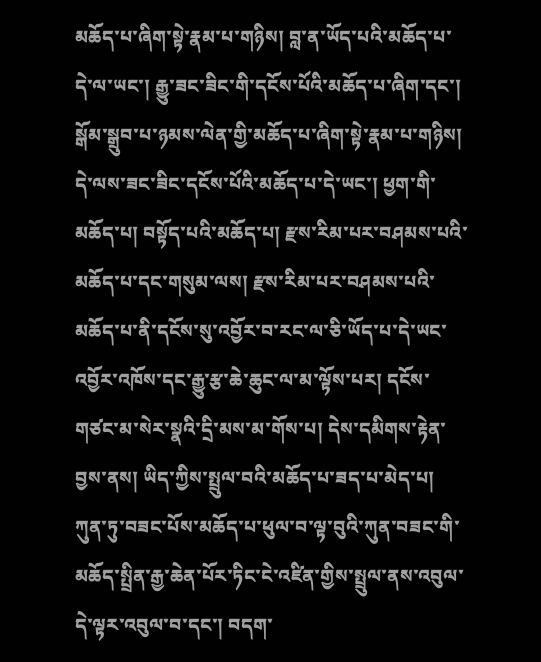མཆོད་པ་ཞིག་སྟེ་རྣམ་པ་གཉིས། བླ་ན་ཡོད་པའི་མཆོད་པ་དེ་ལ་ཡང་། རྒྱུ་ཟང་ཟིང་གི་དངོས་པོའི་མཆོད་པ་ཞིག་དང་། སྒོམ་སྒྲུབ་པ་ཉམས་ལེན་གྱི་མཆོད་པ་ཞིག་སྟེ་རྣམ་པ་གཉིས། དེ་ལས་ཟང་ཟིང་དངོས་པོའི་མཆོད་པ་དེ་ཡང་། ཕྱག་གི་མཆོད་པ། བསྟོད་པའི་མཆོད་པ། རྫས་རིམ་པར་བཤམས་པའི་མཆོད་པ་དང་གསུམ་ལས། རྫས་རིམ་པར་བཤམས་པའི་མཆོད་པ་ནི་དངོས་སུ་འབྱོར་བ་རང་ལ་ཅི་ཡོད་པ་དེ་ཡང་འབྱོར་འཁོས་དང་རྒྱུ་རྩ་ཆེ་ཆུང་ལ་མ་ལྟོས་པར། དངོས་གཙང་མ་སེར་སྣའི་དྲི་མས་མ་གོས་པ། དེས་དམིགས་རྟེན་བྱས་ནས། ཡིད་ཀྱིས་སྤྲུལ་བའི་མཆོད་པ་ཟད་པ་མེད་པ། ཀུན་ཏུ་བཟང་པོས་མཆོད་པ་ཕུལ་བ་ལྟ་བུའི་ཀུན་བཟང་གི་མཆོད་སྤྲིན་རྒྱ་ཆེན་པོར་ཏིང་ངེ་འཛིན་གྱིས་སྤྲུལ་ནས་འབུལ་དེ་ལྟར་འབུལ་བ་དང་། བདག་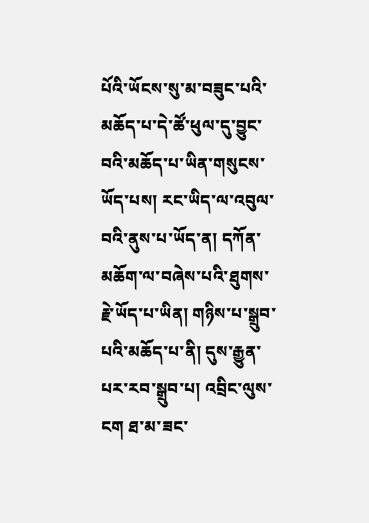པོའི་ཡོངས་སུ་མ་བཟུང་པའི་མཆོད་པ་དེ་ཚོ་ཕུལ་དུ་བྱུང་བའི་མཆོད་པ་ཡིན་གསུངས་ཡོད་པས། རང་ཡིད་ལ་འབུལ་བའི་ནུས་པ་ཡོད་ན། དཀོན་མཆོག་ལ་བཞེས་པའི་ཐུགས་རྗེ་ཡོད་པ་ཡིན། གཉིས་པ་སྒྲུབ་པའི་མཆོད་པ་ནི། དུས་རྒྱུན་པར་རབ་སྒྲུབ་པ། འབྲིང་ལུས་ངག ཐ་མ་ཟང་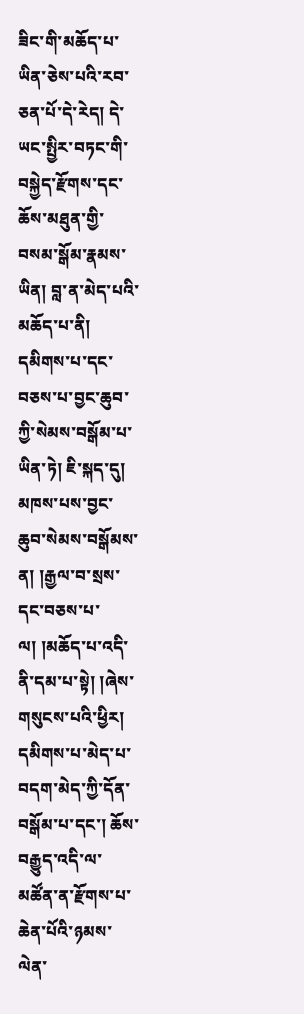ཟིང་གི་མཆོད་པ་ཡིན་ཅེས་པའི་རབ་ཅན་པོ་དེ་རེད། དེ་ཡང་སྤྱིར་བཏང་གི་བསྐྱེད་རྫོགས་དང་ཆོས་མཐུན་གྱི་བསམ་སྒོམ་རྣམས་ཡིན། བླ་ན་མེད་པའི་མཆོད་པ་ནི། དམིགས་པ་དང་བཅས་པ་བྱང་ཆུབ་ཀྱི་སེམས་བསྒོམ་པ་ཡིན་ཏེ། ཇི་སྐད་དུ། མཁས་པས་བྱང་ཆུབ་སེམས་བསྒོམས་ན། །རྒྱལ་བ་སྲས་དང་བཅས་པ་ལ། །མཆོད་པ་འདི་ནི་དམ་པ་སྟེ། །ཞེས་གསུངས་པའི་ཕྱིར། དམིགས་པ་མེད་པ་བདག་མེད་ཀྱི་དོན་བསྒོམ་པ་དང་། ཆོས་བརྒྱུད་འདི་ལ་མཚོན་ན་རྫོགས་པ་ཆེན་པོའི་ཉམས་ལེན་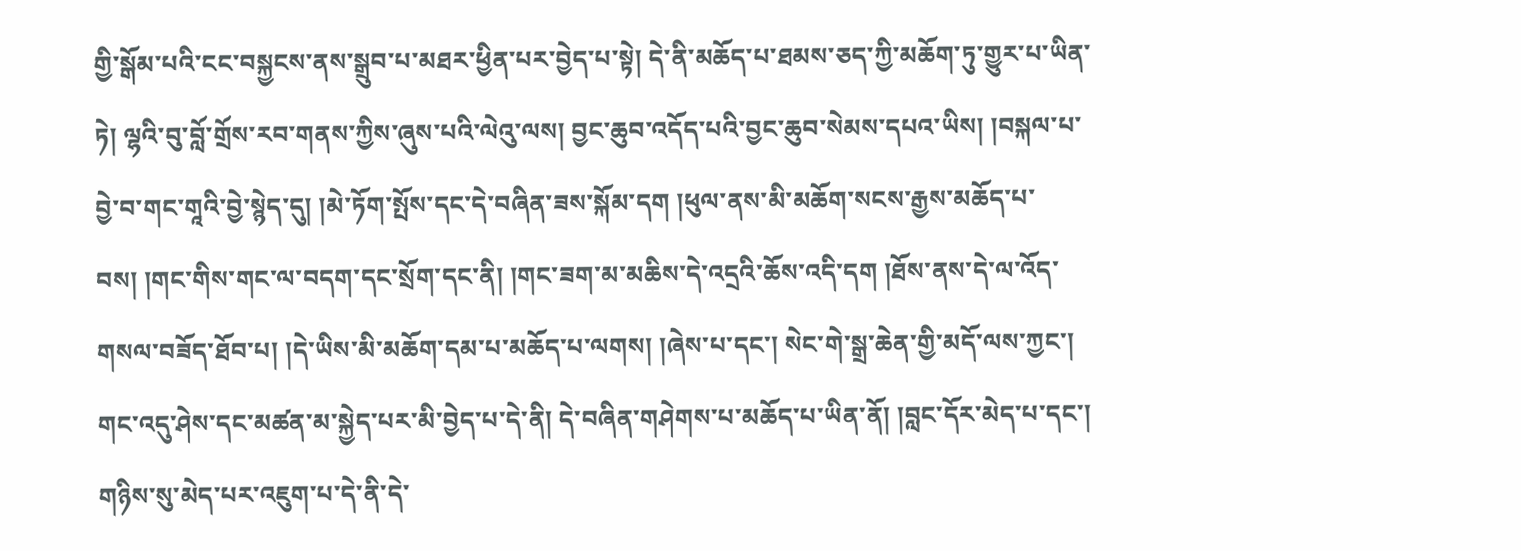གྱི་སྒོམ་པའི་ངང་བསྐྱངས་ནས་སྒྲུབ་པ་མཐར་ཕྱིན་པར་བྱེད་པ་སྟེ། དེ་ནི་མཆོད་པ་ཐམས་ཅད་ཀྱི་མཆོག་ཏུ་གྱུར་པ་ཡིན་ཏེ། ལྷའི་བུ་བློ་གྲོས་རབ་གནས་ཀྱིས་ཞུས་པའི་ལེའུ་ལས། བྱང་ཆུབ་འདོད་པའི་བྱང་ཆུབ་སེམས་དཔའ་ཡིས། །བསྐལ་པ་བྱེ་བ་གང་གཱའི་བྱེ་སྙེད་དུ། །མེ་ཏོག་སྤོས་དང་དེ་བཞིན་ཟས་སྐོམ་དག །ཕུལ་ནས་མི་མཆོག་སངས་རྒྱས་མཆོད་པ་བས། །གང་གིས་གང་ལ་བདག་དང་སྲོག་དང་ནི། །གང་ཟག་མ་མཆིས་དེ་འདྲའི་ཆོས་འདི་དག །ཐོས་ནས་དེ་ལ་འོད་གསལ་བཟོད་ཐོབ་པ། །དེ་ཡིས་མི་མཆོག་དམ་པ་མཆོད་པ་ལགས། །ཞེས་པ་དང་། སེང་གེ་སྒྲ་ཆེན་གྱི་མདོ་ལས་ཀྱང་། གང་འདུ་ཤེས་དང་མཚན་མ་སྐྱེད་པར་མི་བྱེད་པ་དེ་ནི། དེ་བཞིན་གཤེགས་པ་མཆོད་པ་ཡིན་ནོ། །བླང་དོར་མེད་པ་དང་། གཉིས་སུ་མེད་པར་འཇུག་པ་དེ་ནི་དེ་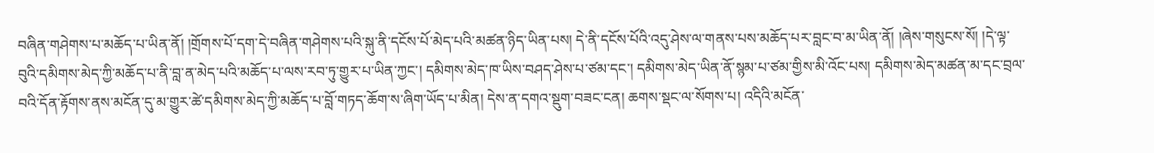བཞིན་གཤེགས་པ་མཆོད་པ་ཡིན་ནོ། །གྲོགས་པོ་དག་དེ་བཞིན་གཤེགས་པའི་སྐུ་ནི་དངོས་པོ་མེད་པའི་མཚན་ཉིད་ཡིན་པས། དེ་ནི་དངོས་པོའི་འདུ་ཤེས་ལ་གནས་པས་མཆོད་པར་བླང་བ་མ་ཡིན་ནོ། །ཞེས་གསུངས་སོ། །དེ་ལྟ་བུའི་དམིགས་མེད་ཀྱི་མཆོད་པ་ནི་བླ་ན་མེད་པའི་མཆོད་པ་ལས་རབ་ཏུ་གྱུར་པ་ཡིན་ཀྱང་། དམིགས་མེད་ཁ་ཡིས་བཤད་ཤེས་པ་ཙམ་དང་། དམིགས་མེད་ཡིན་ནོ་སྙམ་པ་ཙམ་གྱིས་མི་འོང་པས། དམིགས་མེད་མཚན་མ་དང་བྲལ་བའི་དོན་རྟོགས་ནས་མངོན་དུ་མ་གྱུར་ཚེ་དམིགས་མེད་ཀྱི་མཆོད་པ་བློ་གཏད་ཆོག་ས་ཞིག་ཡོད་པ་མིན། དེས་ན་དགའ་སྡུག་བཟང་ངན། ཆགས་སྡང་ལ་སོགས་པ། འདིའི་མངོན་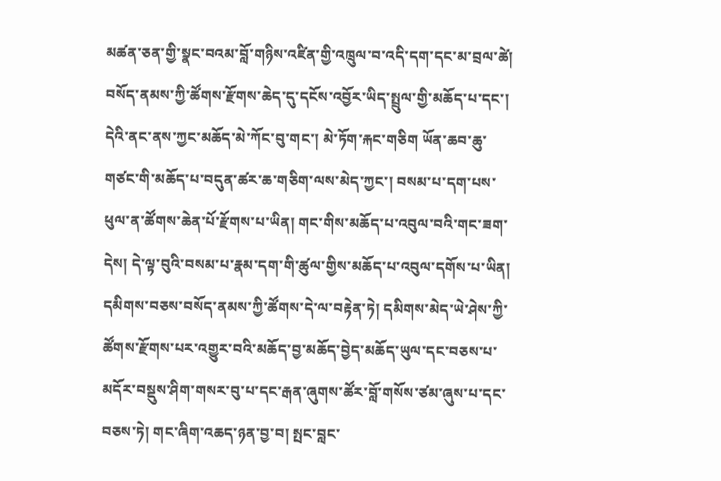མཚན་ཅན་གྱི་སྣང་བའམ་བློ་གཉིས་འཛིན་གྱི་འཁྲུལ་བ་འདི་དག་དང་མ་བྲལ་ཚེ། བསོད་ནམས་ཀྱི་ཚོགས་རྫོགས་ཆེད་དུ་དངོས་འབྱོར་ཡིད་སྤྲུལ་གྱི་མཆོད་པ་དང་། དེའི་ནང་ནས་ཀྱང་མཆོད་མེ་ཀོང་བུ་གང་། མེ་ཏོག་རྐང་གཅིག ཡོན་ཆབ་ཆུ་གཙང་གི་མཆོད་པ་བདུན་ཚར་ཆ་གཅིག་ལས་མེད་ཀྱང་། བསམ་པ་དག་པས་ཕུལ་ན་ཚོགས་ཆེན་པོ་རྫོགས་པ་ཡིན། གང་གིས་མཆོད་པ་འབུལ་བའི་གང་ཟག་དེས། དེ་ལྟ་བུའི་བསམ་པ་རྣམ་དག་གི་ཚུལ་གྱིས་མཆོད་པ་འབུལ་དགོས་པ་ཡིན། དམིགས་བཅས་བསོད་ནམས་ཀྱི་ཚོགས་དེ་ལ་བརྟེན་ཏེ། དམིགས་མེད་ཡེ་ཤེས་ཀྱི་ཚོགས་རྫོགས་པར་འགྱུར་བའི་མཆོད་བྱ་མཆོད་བྱེད་མཆོད་ཡུལ་དང་བཅས་པ་མདོར་བསྡུས་ཤིག་གསར་བུ་པ་དང་རྒན་ཞུགས་ཚོར་བློ་གསོས་ཙམ་ཞུས་པ་དང་བཅས་ཏེ། གང་ཞིག་འཆད་ཉན་བྱ་བ། སྤང་བླང་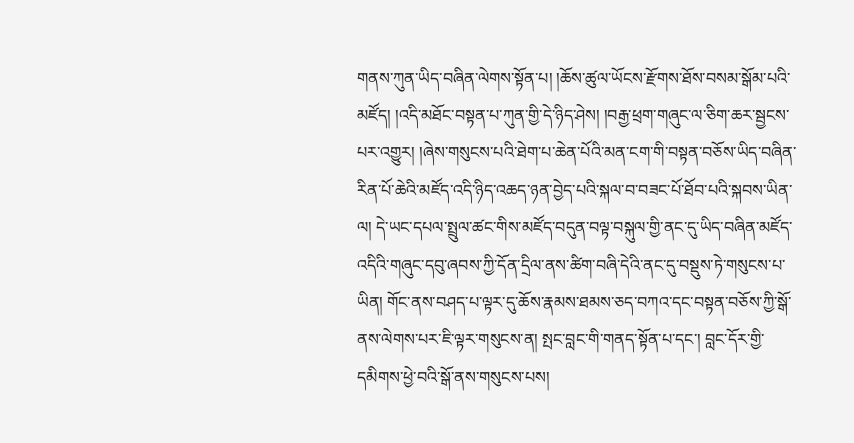གནས་ཀུན་ཡིད་བཞིན་ལེགས་སྟོན་པ། །ཆོས་ཚུལ་ཡོངས་རྫོགས་ཐོས་བསམ་སྒོམ་པའི་མཛོད། །འདི་མཐོང་བསྟན་པ་ཀུན་གྱི་དེ་ཉིད་ཤེས། །བརྒྱ་ཕྲག་གཞུང་ལ་ཅིག་ཆར་སྦྱངས་པར་འགྱུར། །ཞེས་གསུངས་པའི་ཐེག་པ་ཆེན་པོའི་མན་ངག་གི་བསྟན་བཅོས་ཡིད་བཞིན་རིན་པོ་ཆེའི་མཛོད་འདི་ཉིད་འཆད་ཉན་བྱེད་པའི་སྐལ་བ་བཟང་པོ་ཐོབ་པའི་སྐབས་ཡིན་ལ། དེ་ཡང་དཔལ་སྤྲུལ་ཚང་གིས་མཛོད་བདུན་བལྟ་བསྐུལ་གྱི་ནང་དུ་ཡིད་བཞིན་མཛོད་འདིའི་གཞུང་དབུ་ཞབས་ཀྱི་དོན་དྲིལ་ནས་ཚིག་བཞི་དེའི་ནང་དུ་བསྡུས་ཏེ་གསུངས་པ་ཡིན། གོང་ནས་བཤད་པ་ལྟར་དུ་ཆོས་རྣམས་ཐམས་ཅད་བཀའ་དང་བསྟན་བཅོས་ཀྱི་སྒོ་ནས་ལེགས་པར་ཇི་ལྟར་གསུངས་ན། སྤང་བླང་གི་གནད་སྟོན་པ་དང་། བླང་དོར་གྱི་དམིགས་ཕྱེ་བའི་སྒོ་ནས་གསུངས་པས།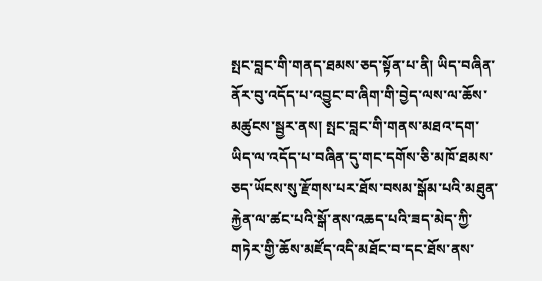སྤང་བླང་གི་གནད་ཐམས་ཅད་སྟོན་པ་ནི། ཡིད་བཞིན་ནོར་བུ་འདོད་པ་འབྱུང་བ་ཞིག་གི་བྱེད་ལས་ལ་ཆོས་མཚུངས་སྦྱར་ནས། སྤང་བླང་གི་གནས་མཐའ་དག་ཡིད་ལ་འདོད་པ་བཞིན་དུ་གང་དགོས་ཅི་མཁོ་ཐམས་ཅད་ཡོངས་སུ་རྫོགས་པར་ཐོས་བསམ་སྒོམ་པའི་མཐུན་རྐྱེན་ལ་ཚང་པའི་སྒོ་ནས་འཆད་པའི་ཟད་མེད་ཀྱི་གཏེར་གྱི་ཆོས་མཛོད་འདི་མཐོང་བ་དང་ཐོས་ནས་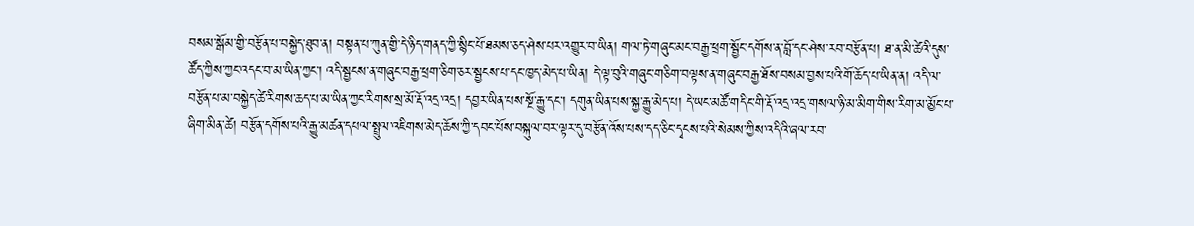བསམ་སྒོམ་གྱི་བརྩོན་པ་བསྐྱེད་ཐུབ་ན། བསྟན་པ་ཀུན་གྱི་དེ་ཉིད་གནད་ཀྱི་སྙིང་པོ་ཐམས་ཅད་ཤེས་པར་འགྱུར་བ་ཡིན། གལ་ཏེ་གཞུང་མང་བརྒྱ་ཕྲག་སྦྱོང་དགོས་ན་བློ་དང་ཤེས་རབ་བརྩོན་པ། ཐ་ན་མི་ཚེའི་དུས་ཚོད་ཀྱིས་ཀྱང་འདང་བ་མ་ཡིན་ཀྱང་། འདི་སྦྱངས་ན་གཞུང་བརྒྱ་ཕྲག་ཅིག་ཅར་སྦྱངས་པ་དང་ཁྱད་མེད་པ་ཡིན། དེ་ལྟ་བུའི་གཞུང་གཅིག་བལྟས་ན་གཞུང་བརྒྱ་ཐོས་བསམ་བྱས་པའི་གོ་ཆོད་པ་ཡིན་ན། འདི་ལ་བརྩོན་པ་མ་བསྐྱེད་ཚེ་རིགས་ཆད་པ་མ་ཡིན་ཀྱང་རིགས་སྲ་མོ་རྡོ་འདྲ་འདྲ། དབྱར་ཡིན་པས་སྔོ་རྒྱུ་དང་། དགུན་ཡིན་པས་སྐྱ་རྒྱུ་མེད་པ། དེ་ཡང་མཚོ་གདིང་གི་རྡོ་འདྲ་འདྲ་གསལ་ཉི་མ་མིག་གིས་རིག་མ་མྱོང་པ་ཞིག་མིན་ཚེ། བརྩོན་དགོས་པའི་རྒྱུ་མཚན་དཔལ་སྤྲུལ་འཇིགས་མེད་ཆོས་ཀྱི་དབང་པོས་བསྐུལ་བར་ལྟར་དུ་བརྩོན་འོས་པས་དད་ཅིང་དྭངས་པའི་སེམས་ཀྱིས་འདིའི་ཞལ་རབ་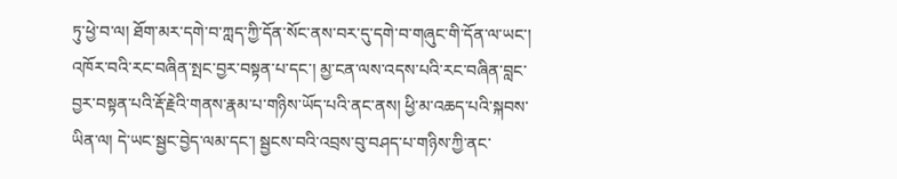ཏུ་ཕྱེ་བ་ལ། ཐོག་མར་དགེ་བ་ཀླད་ཀྱི་དོན་སོང་ནས་བར་དུ་དགེ་བ་གཞུང་གི་དོན་ལ་ཡང་། འཁོར་བའི་རང་བཞིན་སྤང་བྱར་བསྟན་པ་དང་། མྱ་ངན་ལས་འདས་པའི་རང་བཞིན་བླང་བྱར་བསྟན་པའི་རྡོ་རྗེའི་གནས་རྣམ་པ་གཉིས་ཡོད་པའི་ནང་ནས། ཕྱི་མ་འཆད་པའི་སྐབས་ཡིན་ལ། དེ་ཡང་སྦྱང་བྱེད་ལམ་དང་། སྦྱངས་བའི་འབྲས་བུ་བཤད་པ་གཉིས་ཀྱི་ནང་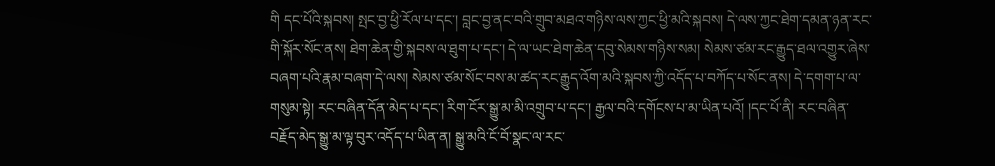གི དང་པོའི་སྐབས། སྤང་བྱ་ཕྱི་རོལ་པ་དང་། བླང་བྱ་ནང་བའི་གྲུབ་མཐའ་གཉིས་ལས་ཀྱང་ཕྱི་མའི་སྐབས། དེ་ལས་ཀྱང་ཐེག་དམན་ཉན་རང་གི་སྐོར་སོང་ནས། ཐེག་ཆེན་གྱི་སྐབས་ལ་ཐུག་པ་དང་། དེ་ལ་ཡང་ཐེག་ཆེན་དབུ་སེམས་གཉིས་སམ། སེམས་ཙམ་རང་རྒྱུད་ཐལ་འགྱུར་ཞེས་བཞག་པའི་རྣམ་བཞག་དེ་ལས། སེམས་ཙམ་སོང་བས་མ་ཚད་རང་རྒྱུད་འོག་མའི་སྐབས་ཀྱི་འདོད་པ་བཀོད་པ་སོང་ནས། དེ་དགག་པ་ལ་གསུམ་སྟེ། རང་བཞིན་དོན་མེད་པ་དང་། རིག་ངོར་སྒྱུ་མ་མི་འགྲུབ་པ་དང་། རྒྱལ་བའི་དགོངས་པ་མ་ཡིན་པའོ། །དང་པོ་ནི། རང་བཞིན་བརྗོད་མེད་སྒྱུ་མ་ལྟ་བུར་འདོད་པ་ཡིན་ན། སྒྱུ་མའི་ངོ་བོ་སྣང་ལ་རང་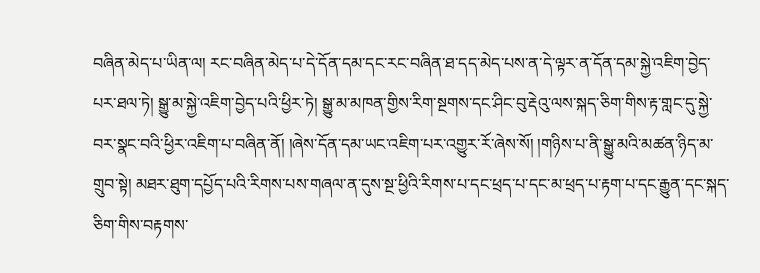བཞིན་མེད་པ་ཡིན་ལ། རང་བཞིན་མེད་པ་དེ་དོན་དམ་དང་རང་བཞིན་ཐ་དད་མེད་པས་ན་དེ་ལྟར་ན་དོན་དམ་སྐྱེ་འཇིག་བྱེད་པར་ཐལ་ཏེ། སྒྱུ་མ་སྐྱེ་འཇིག་བྱེད་པའི་ཕྱིར་ཏེ། སྒྱུ་མ་མཁན་གྱིས་རིག་སྔགས་དང་ཤིང་བུ་རྡེའུ་ལས་སྐད་ཅིག་གིས་རྟ་གླང་དུ་སྐྱེ་བར་སྣང་བའི་ཕྱིར་འཇིག་པ་བཞིན་ནོ། །ཞེས་དོན་དམ་ཡང་འཇིག་པར་འགྱུར་རོ་ཞེས་སོ། །གཉིས་པ་ནི་སྒྱུ་མའི་མཚན་ཉིད་མ་གྲུབ་སྟེ། མཐར་ཐུག་དཔྱོད་པའི་རིགས་པས་གཞལ་ན་དུས་སྔ་ཕྱིའི་རིགས་པ་དང་ཕྲད་པ་དང་མ་ཕྲད་པ་རྟག་པ་དང་རྒྱུན་དང་སྐད་ཅིག་གིས་བརྟགས་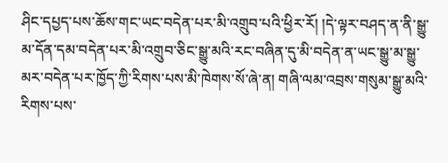ཤིང་དཔྱད་པས་ཆོས་གང་ཡང་བདེན་པར་མི་འགྲུབ་པའི་ཕྱིར་རོ། །དེ་ལྟར་བཤད་ན་ནི་སྒྱུ་མ་དོན་དམ་བདེན་པར་མི་འགྲུབ་ཅིང་སྒྱུ་མའི་རང་བཞིན་དུ་མི་བདེན་ན་ཡང་སྒྱུ་མ་སྒྱུ་མར་བདེན་པར་ཁྱོད་ཀྱི་རིགས་པས་མི་ཁེགས་སོ་ཞེ་ན། གཞི་ལམ་འབྲས་གསུམ་སྒྱུ་མའི་རིགས་པས་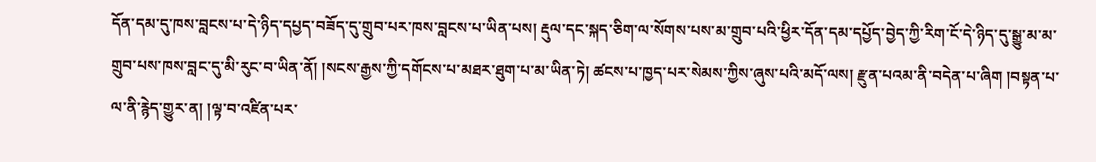དོན་དམ་དུ་ཁས་བླངས་པ་དེ་ཉིད་དཔྱད་བཟོད་དུ་གྲུབ་པར་ཁས་བླངས་པ་ཡིན་པས། རྡུལ་དང་སྐད་ཅིག་ལ་སོགས་པས་མ་གྲུབ་པའི་ཕྱིར་དོན་དམ་དཔྱོད་བྱེད་ཀྱི་རིག་ངོ་དེ་ཉིད་དུ་སྒྱུ་མ་མ་གྲུབ་པས་ཁས་བླང་དུ་མི་རུང་བ་ཡིན་ནོ། །སངས་རྒྱས་ཀྱི་དགོངས་པ་མཐར་ཐུག་པ་མ་ཡིན་ཏེ། ཚངས་པ་ཁྱད་པར་སེམས་ཀྱིས་ཞུས་པའི་མདོ་ལས། རྫུན་པའམ་ནི་བདེན་པ་ཞིག །བསྟན་པ་ལ་ནི་རྙེད་གྱུར་ན། །ལྟ་བ་འཛིན་པར་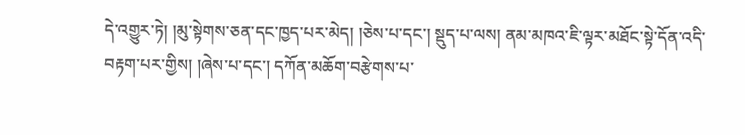དེ་འགྱུར་ཏེ། །མུ་སྟེགས་ཅན་དང་ཁྱད་པར་མེད། །ཅེས་པ་དང་། སྡུད་པ་ལས། ནམ་མཁའ་ཇི་ལྟར་མཐོང་སྟེ་དོན་འདི་བརྟག་པར་གྱིས། །ཞེས་པ་དང་། དཀོན་མཆོག་བརྩེགས་པ་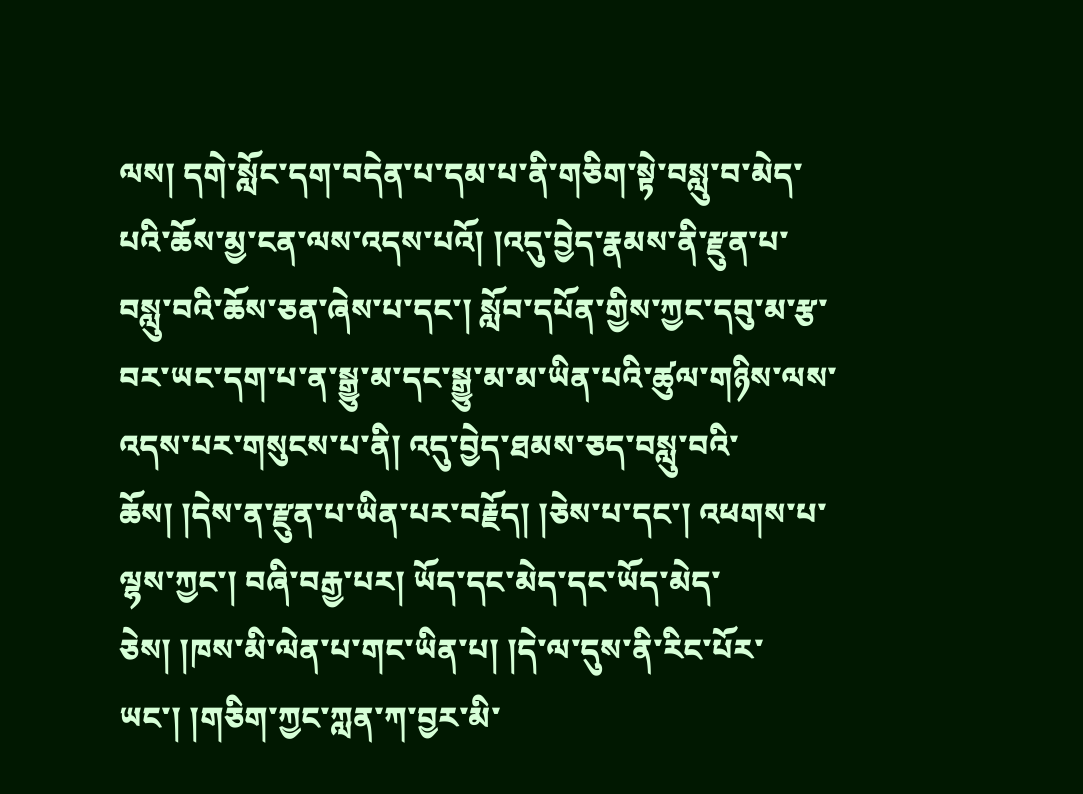ལས། དགེ་སློང་དག་བདེན་པ་དམ་པ་ནི་གཅིག་སྟེ་བསླུ་བ་མེད་པའི་ཆོས་མྱ་ངན་ལས་འདས་པའོ། །འདུ་བྱེད་རྣམས་ནི་རྫུན་པ་བསླུ་བའི་ཆོས་ཅན་ཞེས་པ་དང་། སློབ་དཔོན་གྱིས་ཀྱང་དབུ་མ་རྩ་བར་ཡང་དག་པ་ན་སྒྱུ་མ་དང་སྒྱུ་མ་མ་ཡིན་པའི་ཚུལ་གཉིས་ལས་འདས་པར་གསུངས་པ་ནི། འདུ་བྱེད་ཐམས་ཅད་བསླུ་བའི་ཆོས། །དེས་ན་རྫུན་པ་ཡིན་པར་བརྗོད། །ཅེས་པ་དང་། འཕགས་པ་ལྷས་ཀྱང་། བཞི་བརྒྱ་པར། ཡོད་དང་མེད་དང་ཡོད་མེད་ཅེས། །ཁས་མི་ལེན་པ་གང་ཡིན་པ། །དེ་ལ་དུས་ནི་རིང་པོར་ཡང་། །གཅིག་ཀྱང་ཀླན་ཀ་བྱར་མི་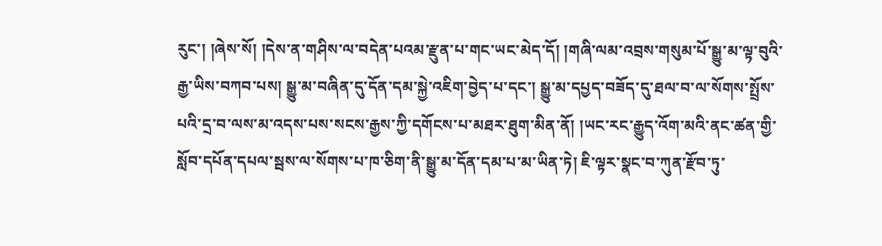རུང་། །ཞེས་སོ། །དེས་ན་གཤིས་ལ་བདེན་པའམ་རྫུན་པ་གང་ཡང་མེད་དོ། །གཞི་ལམ་འབྲས་གསུམ་པོ་སྒྱུ་མ་ལྟ་བུའི་རྒྱ་ཡིས་བཀབ་པས། སྒྱུ་མ་བཞིན་དུ་དོན་དམ་སྐྱེ་འཇིག་བྱེད་པ་དང་། སྒྱུ་མ་དཔྱད་བཟོད་དུ་ཐལ་བ་ལ་སོགས་སྤྲོས་པའི་དྲ་བ་ལས་མ་འདས་པས་སངས་རྒྱས་ཀྱི་དགོངས་པ་མཐར་ཐུག་མིན་ནོ། །ཡང་རང་རྒྱུད་འོག་མའི་ནང་ཚན་གྱི་སློབ་དཔོན་དཔལ་སྦས་ལ་སོགས་པ་ཁ་ཅིག་ནི་སྒྱུ་མ་དོན་དམ་པ་མ་ཡིན་ཏེ། ཇི་ལྟར་སྣང་བ་ཀུན་རྫོབ་ཏུ་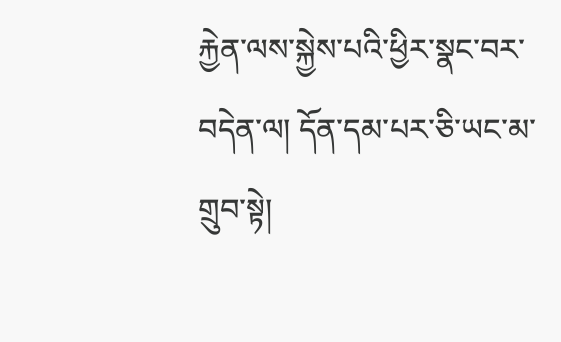རྐྱེན་ལས་སྐྱེས་པའི་ཕྱིར་སྣང་བར་བདེན་ལ། དོན་དམ་པར་ཅི་ཡང་མ་གྲུབ་སྟེ།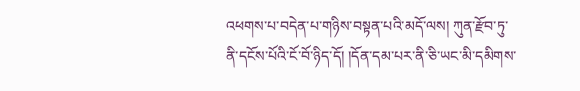འཕགས་པ་བདེན་པ་གཉིས་བསྟན་པའི་མདོ་ལས། ཀུན་རྫོབ་ཏུ་ནི་དངོས་པོའི་ངོ་བོ་ཉིད་དོ། །དོན་དམ་པར་ནི་ཅི་ཡང་མི་དམིགས་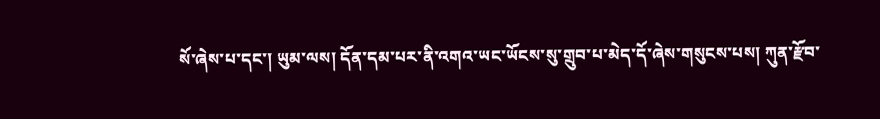སོ་ཞེས་པ་དང་། ཡུམ་ལས། དོན་དམ་པར་ནི་འགའ་ཡང་ཡོངས་སུ་གྲུབ་པ་མེད་དོ་ཞེས་གསུངས་པས། ཀུན་རྫོབ་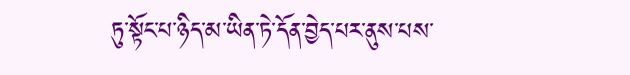ཏུ་སྟོང་པ་ཉིད་མ་ཡིན་ཏེ་དོན་བྱེད་པར་ནུས་པས་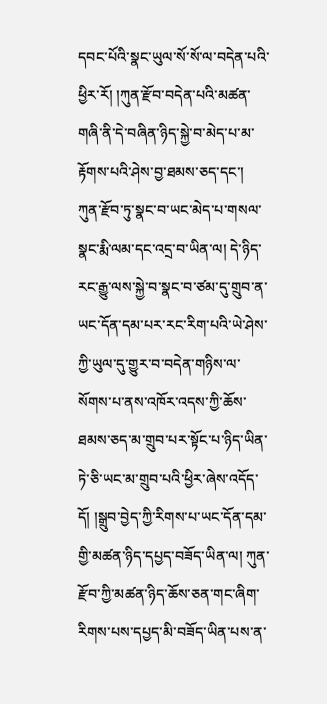དབང་པོའི་སྣང་ཡུལ་སོ་སོ་ལ་བདེན་པའི་ཕྱིར་རོ། །ཀུན་རྫོབ་བདེན་པའི་མཚན་གཞི་ནི་དེ་བཞིན་ཉིད་སྐྱེ་བ་མེད་པ་མ་རྟོགས་པའི་ཤེས་བྱ་ཐམས་ཅད་དང་། ཀུན་རྫོབ་ཏུ་སྣང་བ་ཡང་མེད་པ་གསལ་སྣང་རྨི་ལམ་དང་འདྲ་བ་ཡིན་ལ། དེ་ཉིད་རང་རྒྱུ་ལས་སྐྱེ་བ་སྣང་བ་ཙམ་དུ་གྲུབ་ན་ཡང་དོན་དམ་པར་རང་རིག་པའི་ཡེ་ཤེས་ཀྱི་ཡུལ་དུ་གྱུར་བ་བདེན་གཉིས་ལ་སོགས་པ་ནས་འཁོར་འདས་ཀྱི་ཆོས་ཐམས་ཅད་མ་གྲུབ་པར་སྟོང་པ་ཉིད་ཡིན་ཏེ་ཅི་ཡང་མ་གྲུབ་པའི་ཕྱིར་ཞེས་འདོད་དོ། །སྒྲུབ་བྱེད་ཀྱི་རིགས་པ་ཡང་དོན་དམ་གྱི་མཚན་ཉིད་དཔྱད་བཟོད་ཡིན་ལ། ཀུན་རྫོབ་ཀྱི་མཚན་ཉིད་ཆོས་ཅན་གང་ཞིག་རིགས་པས་དཔྱད་མི་བཟོད་ཡིན་པས་ན་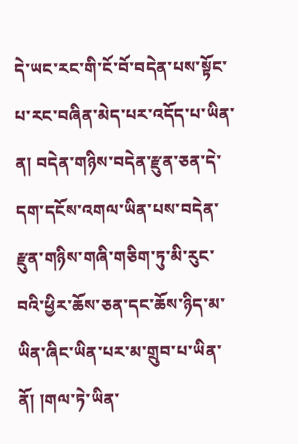དེ་ཡང་རང་གི་ངོ་བོ་བདེན་པས་སྟོང་པ་རང་བཞིན་མེད་པར་འདོད་པ་ཡིན་ན། བདེན་གཉིས་བདེན་རྫུན་ཅན་དེ་དག་དངོས་འགལ་ཡིན་པས་བདེན་རྫུན་གཉིས་གཞི་གཅིག་ཏུ་མི་རུང་བའི་ཕྱིར་ཆོས་ཅན་དང་ཆོས་ཉིད་མ་ཡིན་ཞིང་ཡིན་པར་མ་གྲུབ་པ་ཡིན་ནོ། །གལ་ཏེ་ཡིན་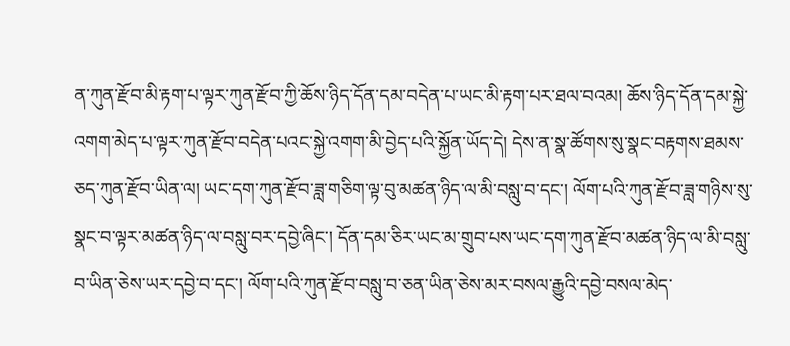ན་ཀུན་རྫོབ་མི་རྟག་པ་ལྟར་ཀུན་རྫོབ་ཀྱི་ཆོས་ཉིད་དོན་དམ་བདེན་པ་ཡང་མི་རྟག་པར་ཐལ་བའམ། ཆོས་ཉིད་དོན་དམ་སྐྱེ་འགག་མེད་པ་ལྟར་ཀུན་རྫོབ་བདེན་པའང་སྐྱེ་འགག་མི་བྱེད་པའི་སྐྱོན་ཡོད་དེ། དེས་ན་སྣ་ཚོགས་སུ་སྣང་བརྟགས་ཐམས་ཅད་ཀུན་རྫོབ་ཡིན་ལ། ཡང་དག་ཀུན་རྫོབ་ཟླ་གཅིག་ལྟ་བུ་མཚན་ཉིད་ལ་མི་བསླུ་བ་དང་། ལོག་པའི་ཀུན་རྫོབ་ཟླ་གཉིས་སུ་སྣང་བ་ལྟར་མཚན་ཉིད་ལ་བསླུ་བར་དབྱེ་ཞིང་། དོན་དམ་ཅིར་ཡང་མ་གྲུབ་པས་ཡང་དག་ཀུན་རྫོབ་མཚན་ཉིད་ལ་མི་བསླུ་བ་ཡིན་ཅེས་ཡར་དབྱེ་བ་དང་། ལོག་པའི་ཀུན་རྫོབ་བསླུ་བ་ཅན་ཡིན་ཅེས་མར་བསལ་རྒྱུའི་དབྱེ་བསལ་མེད་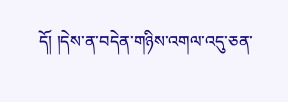དོ། །དེས་ན་བདེན་གཉིས་འགལ་འདུ་ཅན་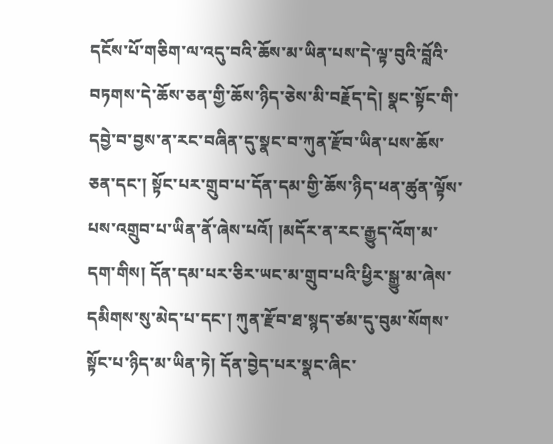དངོས་པོ་གཅིག་ལ་འདུ་བའི་ཆོས་མ་ཡིན་པས་དེ་ལྟ་བུའི་བློའི་བཏགས་དེ་ཆོས་ཅན་གྱི་ཆོས་ཉིད་ཅེས་མི་བརྗོད་དེ། སྣང་སྟོང་གི་དབྱེ་བ་བྱས་ན་རང་བཞིན་དུ་སྣང་བ་ཀུན་རྫོབ་ཡིན་པས་ཆོས་ཅན་དང་། སྟོང་པར་གྲུབ་པ་དོན་དམ་གྱི་ཆོས་ཉིད་ཕན་ཚུན་ལྟོས་པས་འགྲུབ་པ་ཡིན་ནོ་ཞེས་པའོ། །མདོར་ན་རང་རྒྱུད་འོག་མ་དག་གིས། དོན་དམ་པར་ཅིར་ཡང་མ་གྲུབ་པའི་ཕྱིར་སྒྱུ་མ་ཞེས་དམིགས་སུ་མེད་པ་དང་། ཀུན་རྫོབ་ཐ་སྙད་ཙམ་དུ་བུམ་སོགས་སྟོང་པ་ཉིད་མ་ཡིན་ཏེ། དོན་བྱེད་པར་སྣང་ཞིང་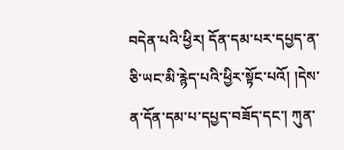བདེན་པའི་ཕྱིར། དོན་དམ་པར་དཔྱད་ན་ཅི་ཡང་མི་རྙེད་པའི་ཕྱིར་སྟོང་པའོ། །དེས་ན་དོན་དམ་པ་དཔྱད་བཟོད་དང་། ཀུན་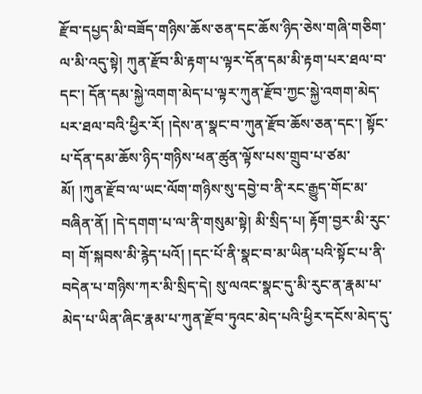རྫོབ་དཔྱད་མི་བཟོད་གཉིས་ཆོས་ཅན་དང་ཆོས་ཉིད་ཅེས་གཞི་གཅིག་ལ་མི་འདུ་སྟེ། ཀུན་རྫོབ་མི་རྟག་པ་ལྟར་དོན་དམ་མི་རྟག་པར་ཐལ་བ་དང་། དོན་དམ་སྐྱེ་འགག་མེད་པ་ལྟར་ཀུན་རྫོབ་ཀྱང་སྐྱེ་འགག་མེད་པར་ཐལ་བའི་ཕྱིར་རོ། །དེས་ན་སྣང་བ་ཀུན་རྫོབ་ཆོས་ཅན་དང་། སྟོང་པ་དོན་དམ་ཆོས་ཉིད་གཉིས་ཕན་ཚུན་ལྟོས་པས་གྲུབ་པ་ཙམ་མོ། །ཀུན་རྫོབ་ལ་ཡང་ལོག་གཉིས་སུ་དབྱེ་བ་ནི་རང་རྒྱུད་གོང་མ་བཞིན་ནོ། །དེ་དགག་པ་ལ་ནི་གསུམ་སྟེ། མི་སྲིད་པ། རྟོག་བྱར་མི་རུང་བ། གོ་སྐབས་མི་རྙེད་པའོ། །དང་པོ་ནི་སྣང་བ་མ་ཡིན་པའི་སྟོང་པ་ནི་བདེན་པ་གཉིས་ཀར་མི་སྲིད་དེ། སུ་ལའང་སྣང་དུ་མི་རུང་ན་རྣམ་པ་མེད་པ་ཡིན་ཞིང་རྣམ་པ་ཀུན་རྫོབ་ཏུའང་མེད་པའི་ཕྱིར་དངོས་མེད་དུ་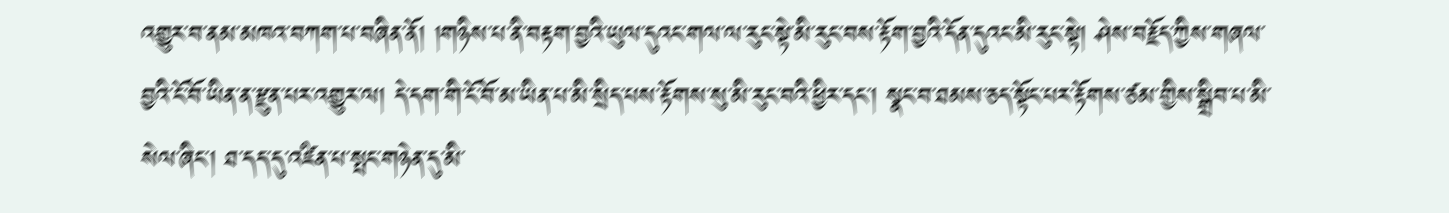འགྱུར་བ་ནམ་མཁའ་བཀག་པ་བཞིན་ནོ། །གཉིས་པ་ནི་བརྟག་བྱའི་ཡུལ་དུའང་གལ་ལ་རུང་སྟེ་མི་རུང་བས་རྟོག་བྱའི་དོན་དུའང་མི་རུང་སྟེ། ཤེས་བརྗོད་ཀྱིས་གཞལ་བྱའི་ངོ་བོ་ཡིན་ན་རྫུན་པར་འགྱུར་ལ། དེ་དག་གི་ངོ་བོ་མ་ཡིན་པ་མི་སྲིད་པས་རྟོགས་སུ་མི་རུང་བའི་ཕྱིར་དང་། སྣང་བ་ཐམས་ཅད་སྟོང་པར་རྟོགས་ཙམ་གྱིས་སྒྲིབ་པ་མི་སེལ་ཞིང་། ཐ་དད་དུ་འཛིན་པ་སྤང་གཉེན་དུ་མི་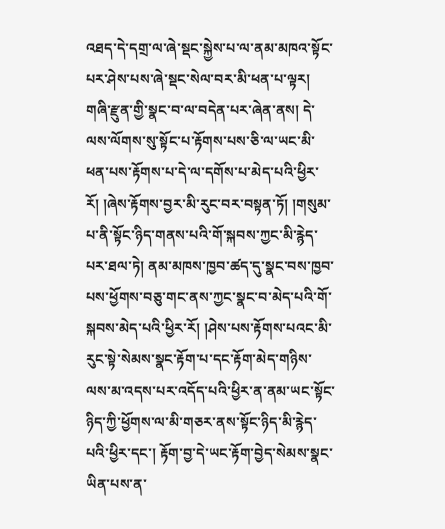འཐད་དེ་དགྲ་ལ་ཞེ་སྡང་སྐྱེས་པ་ལ་ནམ་མཁའ་སྟོང་པར་ཤེས་པས་ཞེ་སྡང་སེལ་བར་མི་ཕན་པ་ལྟར། གཞི་རྫུན་གྱི་སྣང་བ་ལ་བདེན་པར་ཞེན་ནས། དེ་ལས་ལོགས་སུ་སྟོང་པ་རྟོགས་པས་ཅི་ལ་ཡང་མི་ཕན་པས་རྟོགས་པ་དེ་ལ་དགོས་པ་མེད་པའི་ཕྱིར་རོ། །ཞེས་རྟོགས་བྱར་མི་རུང་བར་བསྟན་ཏོ། །གསུམ་པ་ནི་སྟོང་ཉིད་གནས་པའི་གོ་སྐབས་ཀྱང་མི་རྙེད་པར་ཐལ་ཏེ། ནམ་མཁས་ཁྱབ་ཚད་དུ་སྣང་བས་ཁྱབ་པས་ཕྱོགས་བཅུ་གང་ནས་ཀྱང་སྣང་བ་མེད་པའི་གོ་སྐབས་མེད་པའི་ཕྱིར་རོ། །ཤེས་པས་རྟོགས་པའང་མི་རུང་སྟེ་སེམས་སྣང་རྟོག་པ་དང་རྟོག་མེད་གཉིས་ལས་མ་འདས་པར་འདོད་པའི་ཕྱིར་ན་ནམ་ཡང་སྟོང་ཉིད་ཀྱི་ཕྱོགས་ལ་མི་གཅར་ནས་སྟོང་ཉིད་མི་རྙེད་པའི་ཕྱིར་དང་། རྟོག་བྱ་དེ་ཡང་རྟོག་བྱེད་སེམས་སྣང་ཡིན་པས་ན་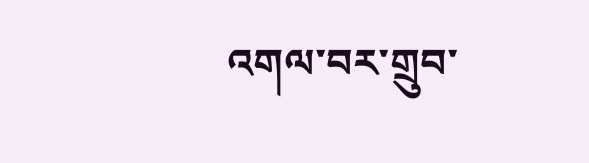འགལ་བར་གྲུབ་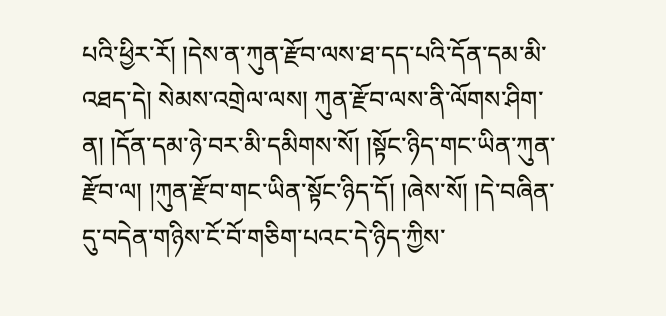པའི་ཕྱིར་རོ། །དེས་ན་ཀུན་རྫོབ་ལས་ཐ་དད་པའི་དོན་དམ་མི་འཐད་དེ། སེམས་འགྲེལ་ལས། ཀུན་རྫོབ་ལས་ནི་ལོགས་ཤིག་ན། །དོན་དམ་ཉེ་བར་མི་དམིགས་སོ། །སྟོང་ཉིད་གང་ཡིན་ཀུན་རྫོབ་ལ། །ཀུན་རྫོབ་གང་ཡིན་སྟོང་ཉིད་དོ། །ཞེས་སོ། །དེ་བཞིན་དུ་བདེན་གཉིས་ངོ་བོ་གཅིག་པའང་དེ་ཉིད་ཀྱིས་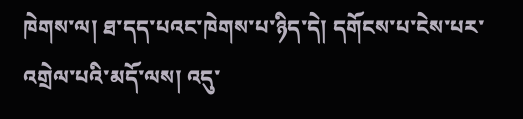ཁེགས་ལ། ཐ་དད་པའང་ཁེགས་པ་ཉིད་དེ། དགོངས་པ་ངེས་པར་འགྲེལ་པའི་མདོ་ལས། འདུ་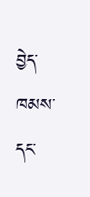བྱེད་ཁམས་དང་